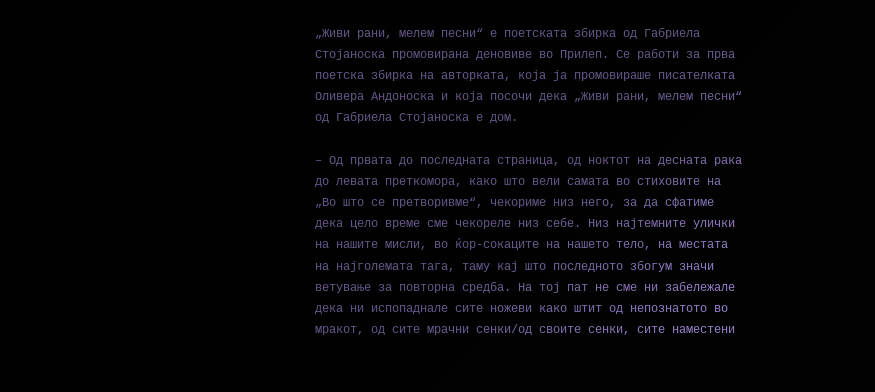„Живи рани, мелем песни“ е поетската збирка од Габриела Стојаноска промовирана деновиве во Прилеп. Се работи за прва поетска збирка на авторката, која ја промовираше писателката Оливера Андоноска и која посочи дека „Живи рани, мелем песни“ од Габриела Стојаноска е дом.

– Од првата до последната страница, од ноктот на десната рака до левата преткомора, како што вели самата во стиховите на „Во што се претворивме“, чекориме низ него, за да сфатиме дека цело време сме чекореле низ себе. Низ најтемните улички на нашите мисли, во ќор-сокаците на нашето тело, на местата на најголемата тага, таму кај што последното збогум значи ветување за повторна средба. На тој пат не сме ни забележале дека ни испопаднале сите ножеви како штит од непознатото во мракот, од сите мрачни сенки/од своите сенки, сите наместени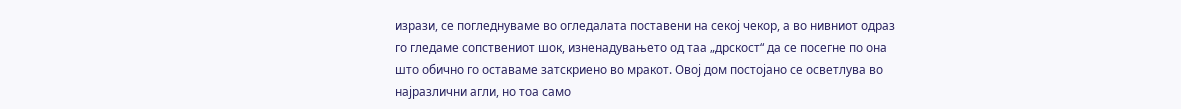изрази, се погледнуваме во огледалата поставени на секој чекор, а во нивниот одраз го гледаме сопствениот шок, изненадувањето од таа „дрскост“ да се посегне по она што обично го оставаме затскриено во мракот. Овој дом постојано се осветлува во најразлични агли, но тоа само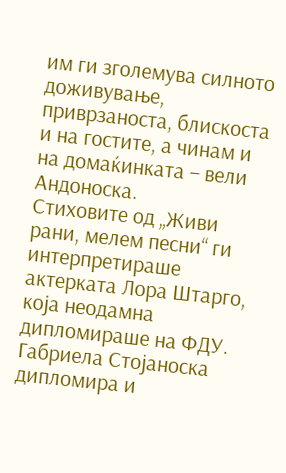им ги зголемува силното доживување, приврзаноста, блискоста и на гостите, а чинам и на домаќинката – вели Андоноска.
Стиховите од „Живи рани, мелем песни“ ги интерпретираше актерката Лора Штарго, која неодамна дипломираше на ФДУ.
Габриела Стојаноска дипломира и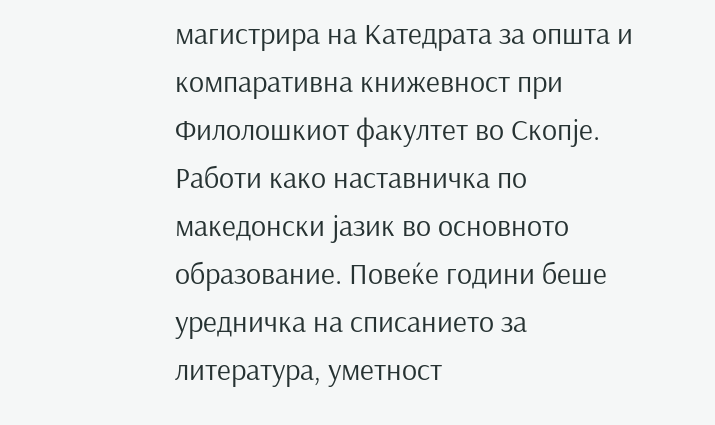магистрира на Катедрата за општа и компаративна книжевност при Филолошкиот факултет во Скопје. Работи како наставничка по македонски јазик во основното образование. Повеќе години беше уредничка на списанието за литература, уметност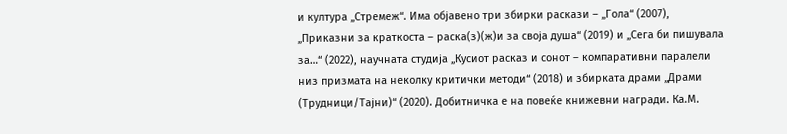и култура „Стремеж“. Има објавено три збирки раскази – „Гола“ (2007), „Приказни за краткоста – раска(з)(ж)и за своја душа“ (2019) и „Сега би пишувала за…“ (2022), научната студија „Кусиот расказ и сонот – компаративни паралели низ призмата на неколку критички методи“ (2018) и збирката драми „Драми (Трудници/Тајни)“ (2020). Добитничка е на повеќе книжевни награди. Ка.М.